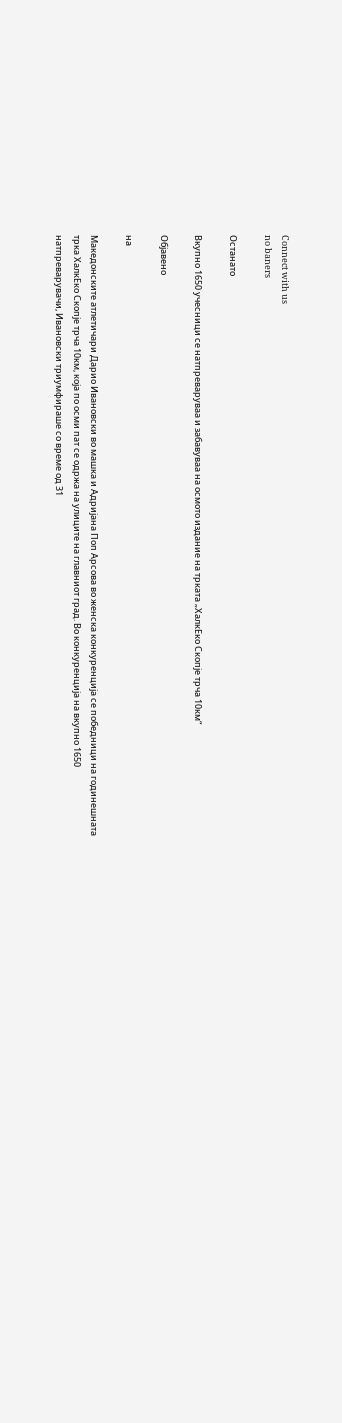Connect with us
no baners

Останато

Вкупно 1650 учесници се натпреваруваа и забавуваа на осмото издание на трката „ХалкЕко Скопје трча 10км“

Објавено

на

Македонските атлетичари Дарио Ивановски во машка и Адријана Поп Арсова во женска конкуренција се победници на годинешната трка ХалкЕко Скопје трча 10км, која по осми пат се одржа нa улиците на главниот град. Во конкуренција на вкупно 1650 натпреварувачи, Ивановски триумфираше со време од 31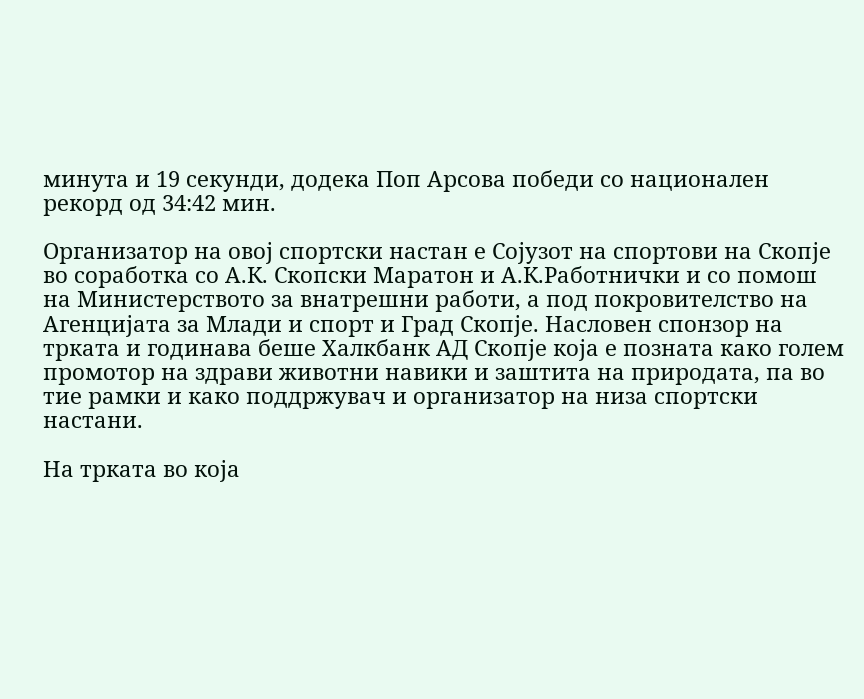минута и 19 секунди, додека Поп Арсова победи со национален рекорд од 34:42 мин.

Организатор на овој спортски настан е Сојузот на спортови на Скопје во соработка со А.К. Скопски Маратон и А.К.Работнички и со помош на Министерството за внатрешни работи, а под покровителство на Агенцијата за Млади и спорт и Град Скопје. Насловен спонзор на трката и годинава беше Халкбанк АД Скопје која е позната како голем промотор на здрави животни навики и заштита на природата, па во тие рамки и како поддржувач и организатор на низа спортски настани.

На трката во која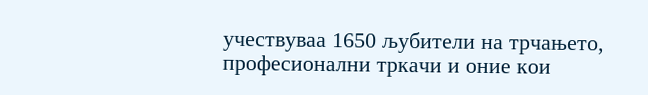учествуваа 1650 љубители на трчањето, професионални тркачи и оние кои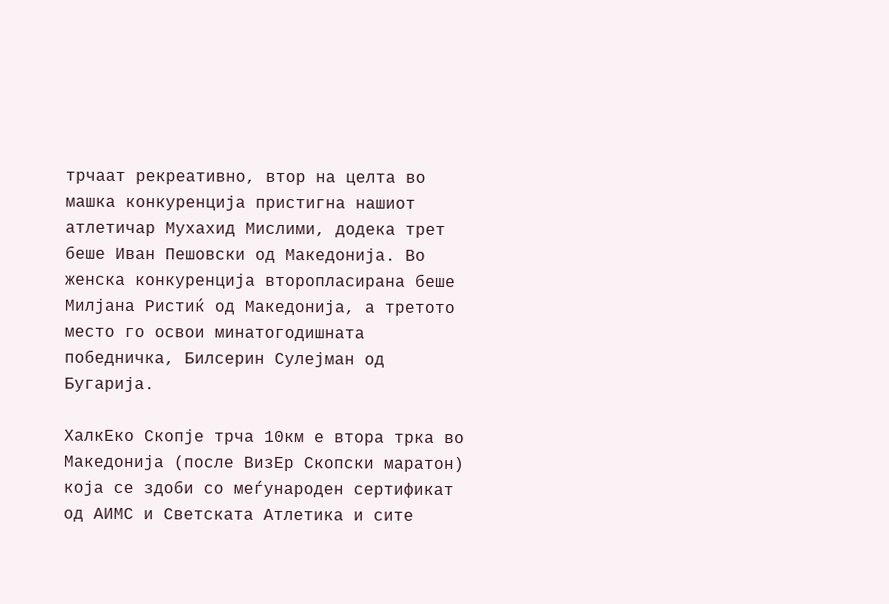трчаат рекреативно, втор на целта во машка конкуренција пристигна нашиот атлетичар Мухахид Мислими, додека трет беше Иван Пешовски од Македонија. Во женска конкуренција второпласирана беше Милјана Ристиќ од Македонија, а третото место го освои минатогодишната победничка, Билсерин Сулејман од Бугарија.

ХалкЕко Скопје трча 10км е втора трка во Македонија (после ВизЕр Скопски маратон) која се здоби со меѓународен сертификат од АИМС и Светската Атлетика и сите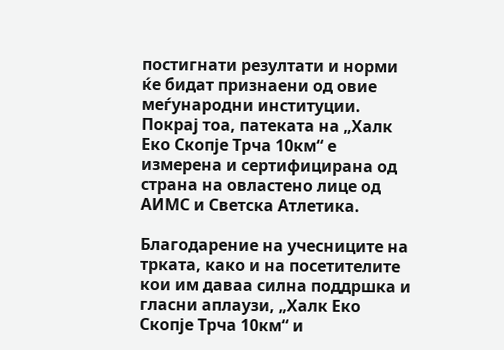постигнати резултати и норми ќе бидат признаени од овие меѓународни институции. Покрај тоа, патеката на „Халк Еко Скопје Трча 10км“ е измерена и сертифицирана од страна на овластено лице од АИМС и Светска Атлетика.

Благодарение на учесниците на трката, како и на посетителите кои им даваа силна поддршка и гласни аплаузи, „Халк Еко Скопје Трча 10км“ и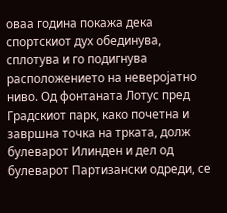оваа година покажа дека спортскиот дух обединува, сплотува и го подигнува расположението на неверојатно ниво. Од фонтаната Лотус пред Градскиот парк, како почетна и завршна точка на трката, долж булеварот Илинден и дел од булеварот Партизански одреди, се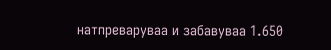натпреваруваа и забавуваа 1.650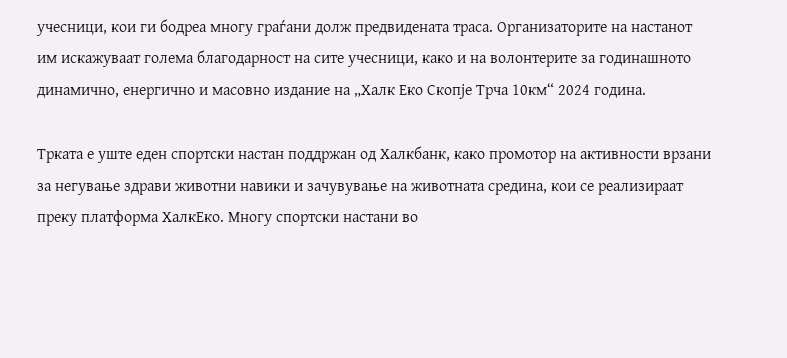учесници, кои ги бодреа многу граѓани долж предвидената траса. Организаторите на настанот им искажуваат голема благодарност на сите учесници, како и на волонтерите за годинашното динамично, енергично и масовно издание на „Халк Еко Скопје Трча 10км“ 2024 година.

Трката е уште еден спортски настан поддржан од Халкбанк, како промотор на активности врзани за негување здрави животни навики и зачувување на животната средина, кои се реализираат преку платформа ХалкЕко. Многу спортски настани во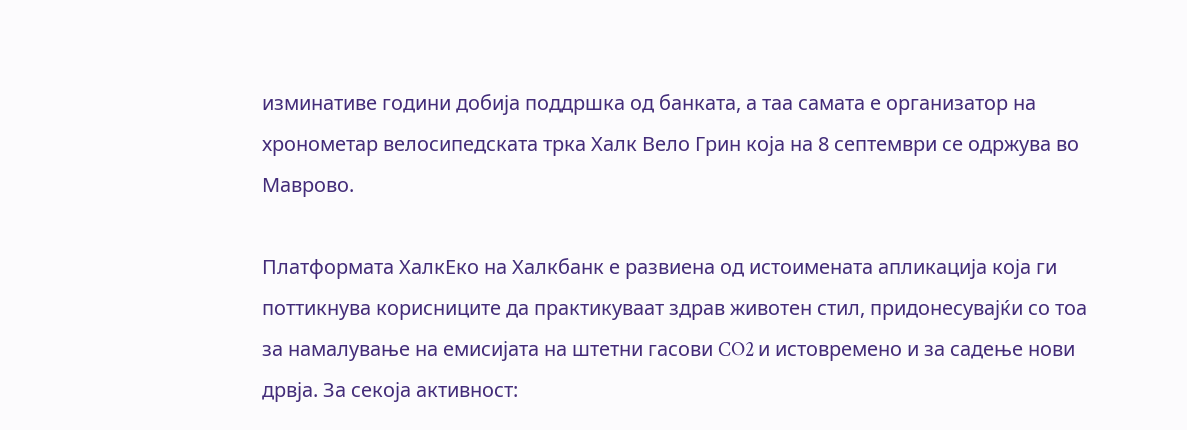изминативе години добија поддршка од банката, а таа самата е организатор на хронометар велосипедската трка Халк Вело Грин која на 8 септември се одржува во Маврово.

Платформата ХалкЕко на Халкбанк е развиена од истоимената апликација која ги поттикнува корисниците да практикуваат здрав животен стил, придонесувајќи со тоа за намалување на емисијата на штетни гасови CO2 и истовремено и за садење нови дрвја. За секоја активност: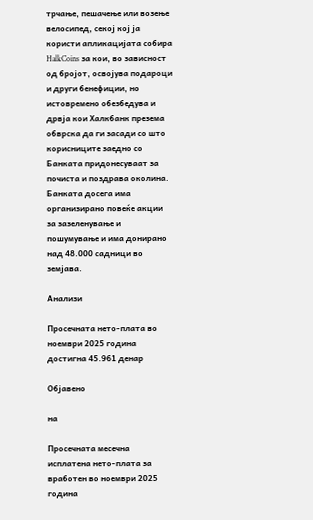трчање, пешачење или возење велосипед, секој кој ја користи апликацијата собира HalkCoins за кои, во зависност од бројот, освојува подароци и други бенефиции, но истовремено обезбедува и дрвја кои Халкбанк презема обврска да ги засади со што корисниците заедно со Банката придонесуваат за почиста и поздрава околина. Банката досега има организирано повеќе акции за зазеленување и пошумување и има донирано над 48.000 садници во земјава.

Анализи

Просечната нето-плата во ноември 2025 година достигна 45.961 денар

Објавено

на

Просечната месечна исплатена нето-плата за вработен во ноември 2025 година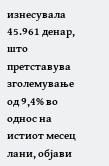изнесувала 45.961 денар, што претставува зголемување од 9,4% во однос на истиот месец лани, објави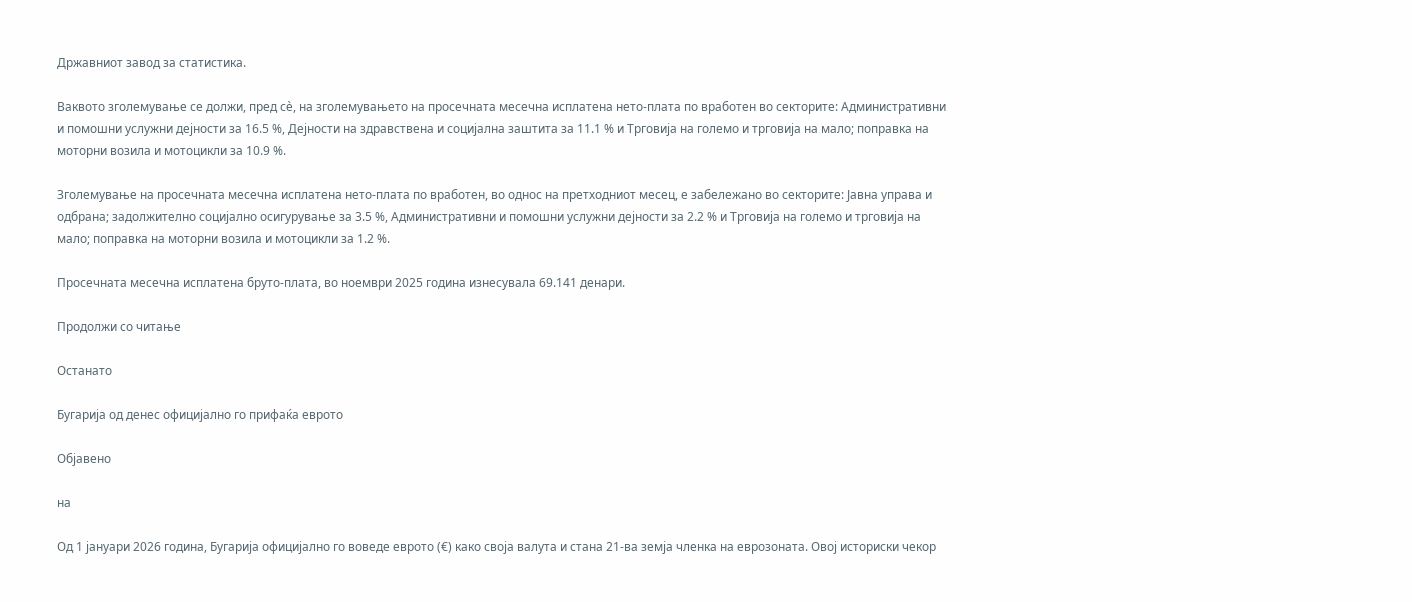Државниот завод за статистика.

Ваквото зголемување се должи, пред сѐ, на зголемувањето на просечната месечна исплатена нето-плата по вработен во секторите: Административни и помошни услужни дејности за 16.5 %, Дејности на здравствена и социјална заштита за 11.1 % и Трговија на големо и трговија на мало; поправка на моторни возила и мотоцикли за 10.9 %.

Зголемување на просечната месечна исплатена нето-плата по вработен, во однос на претходниот месец, е забележано во секторите: Јавна управа и одбрана; задолжително социјално осигурување за 3.5 %, Административни и помошни услужни дејности за 2.2 % и Трговија на големо и трговија на мало; поправка на моторни возила и мотоцикли за 1.2 %.

Просечната месечна исплатена бруто-плата, во ноември 2025 година изнесувала 69.141 денари.

Продолжи со читање

Останато

Бугарија од денес официјално го прифаќа еврото

Објавено

на

Од 1 јануари 2026 година, Бугарија официјално го воведе еврото (€) како своја валута и стана 21-ва земја членка на еврозоната. Овој историски чекор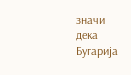значи дека Бугарија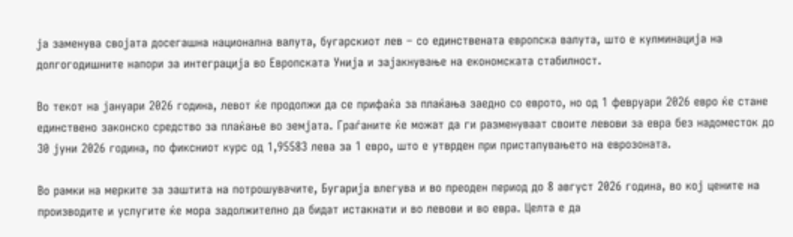ја заменува својата досегашна национална валута, бугарскиот лев – со единствената европска валута, што е кулминација на долгогодишните напори за интеграција во Европската Унија и зајакнување на економската стабилност.

Во текот на јануари 2026 година, левот ќе продолжи да се прифаќа за плаќања заедно со еврото, но од 1 февруари 2026 евро ќе стане единствено законско средство за плаќање во земјата. Граѓаните ќе можат да ги разменуваат своите левови за евра без надоместок до 30 јуни 2026 година, по фиксниот курс од 1,95583 лева за 1 евро, што е утврден при пристапувањето на еврозоната.

Во рамки на мерките за заштита на потрошувачите, Бугарија влегува и во преоден период до 8 август 2026 година, во кој цените на производите и услугите ќе мора задолжително да бидат истакнати и во левови и во евра. Целта е да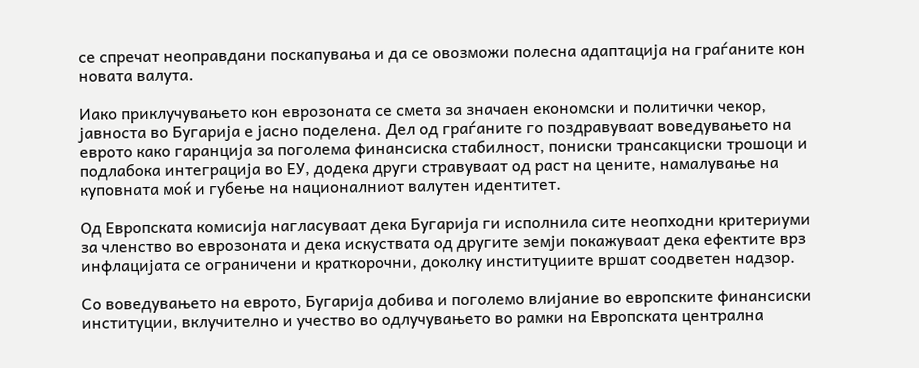се спречат неоправдани поскапувања и да се овозможи полесна адаптација на граѓаните кон новата валута.

Иако приклучувањето кон еврозоната се смета за значаен економски и политички чекор, јавноста во Бугарија е јасно поделена. Дел од граѓаните го поздравуваат воведувањето на еврото како гаранција за поголема финансиска стабилност, пониски трансакциски трошоци и подлабока интеграција во ЕУ, додека други стравуваат од раст на цените, намалување на куповната моќ и губење на националниот валутен идентитет.

Од Европската комисија нагласуваат дека Бугарија ги исполнила сите неопходни критериуми за членство во еврозоната и дека искуствата од другите земји покажуваат дека ефектите врз инфлацијата се ограничени и краткорочни, доколку институциите вршат соодветен надзор.

Со воведувањето на еврото, Бугарија добива и поголемо влијание во европските финансиски институции, вклучително и учество во одлучувањето во рамки на Европската централна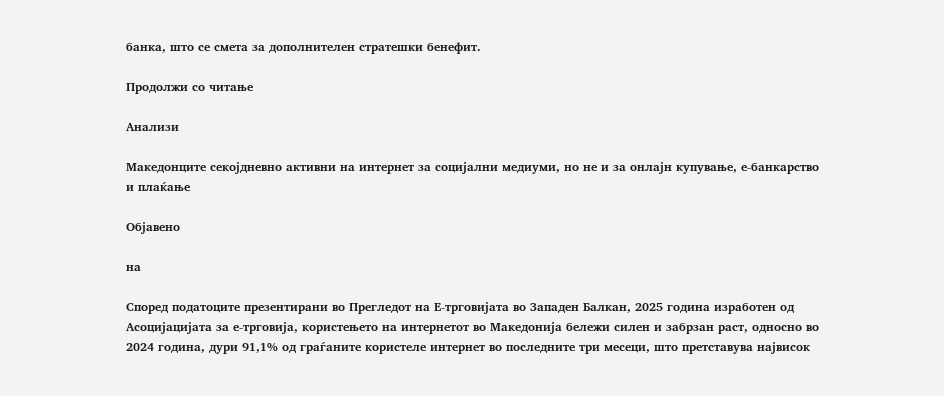банка, што се смета за дополнителен стратешки бенефит.

Продолжи со читање

Анализи

Македонците секојдневно активни на интернет за социјални медиуми, но не и за онлајн купување, е-банкарство и плаќање

Објавено

на

Според податоците презентирани во Прегледот на Е-трговијата во Западен Балкан, 2025 година изработен од Асоцијацијата за е-трговија, користењето на интернетот во Македонија бележи силен и забрзан раст, односно во 2024 година, дури 91,1% од граѓаните користеле интернет во последните три месеци, што претставува највисок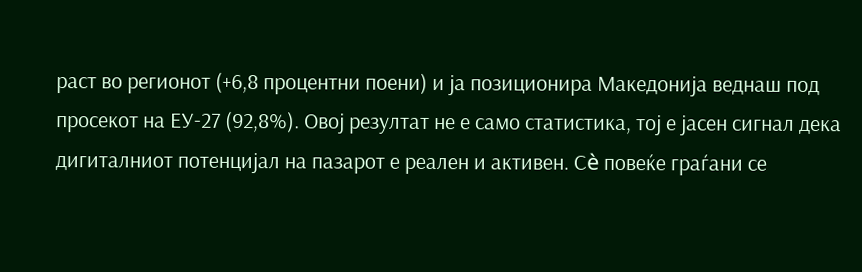раст во регионот (+6,8 процентни поени) и ја позиционира Македонија веднаш под просекот на ЕУ-27 (92,8%). Овој резултат не е само статистика, тој е јасен сигнал дека дигиталниот потенцијал на пазарот е реален и активен. Сè повеќе граѓани се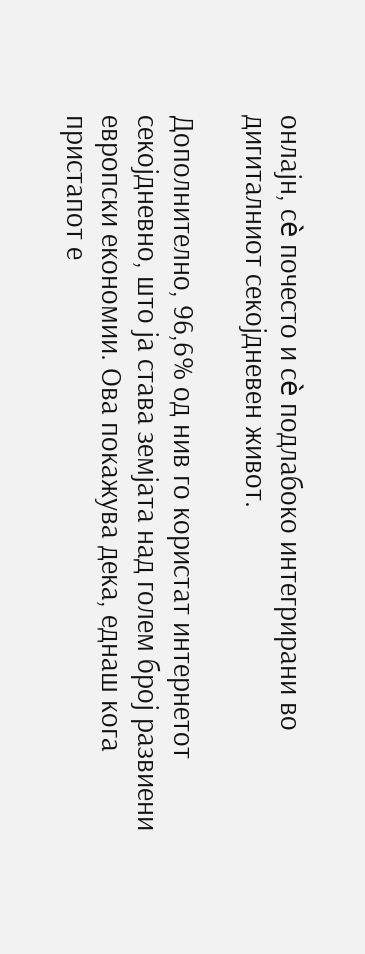онлајн, сè почесто и сè подлабоко интегрирани во дигиталниот секојдневен живот.

Дополнително, 96,6% од нив го користат интернетот секојдневно, што ја става земјата над голем број развиени европски економии. Ова покажува дека, еднаш кога пристапот е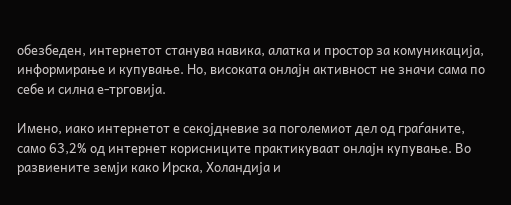обезбеден, интернетот станува навика, алатка и простор за комуникација, информирање и купување. Но, високата онлајн активност не значи сама по себе и силна е-трговија.

Имено, иако интернетот е секојдневие за поголемиот дел од граѓаните, само 63,2% од интернет корисниците практикуваат онлајн купување. Во развиените земји како Ирска, Холандија и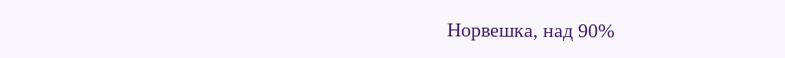Норвешка, над 90%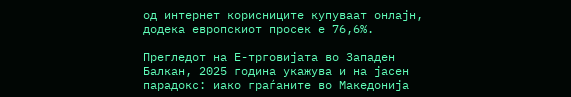од интернет корисниците купуваат онлајн, додека европскиот просек е 76,6%.

Прегледот на Е-трговијата во Западен Балкан, 2025 година укажува и на јасен парадокс: иако граѓаните во Македонија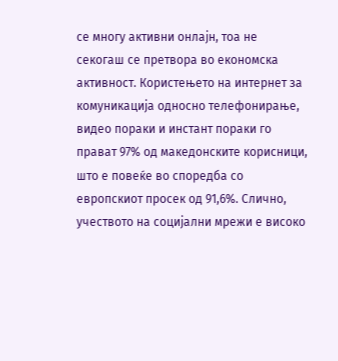се многу активни онлајн, тоа не секогаш се претвора во економска активност. Користењето на интернет за комуникација односно телефонирање, видео пораки и инстант пораки го прават 97% од македонските корисници, што е повеќе во споредба со европскиот просек од 91,6%. Слично, учеството на социјални мрежи е високо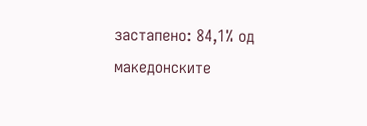застапено: 84,1% од македонските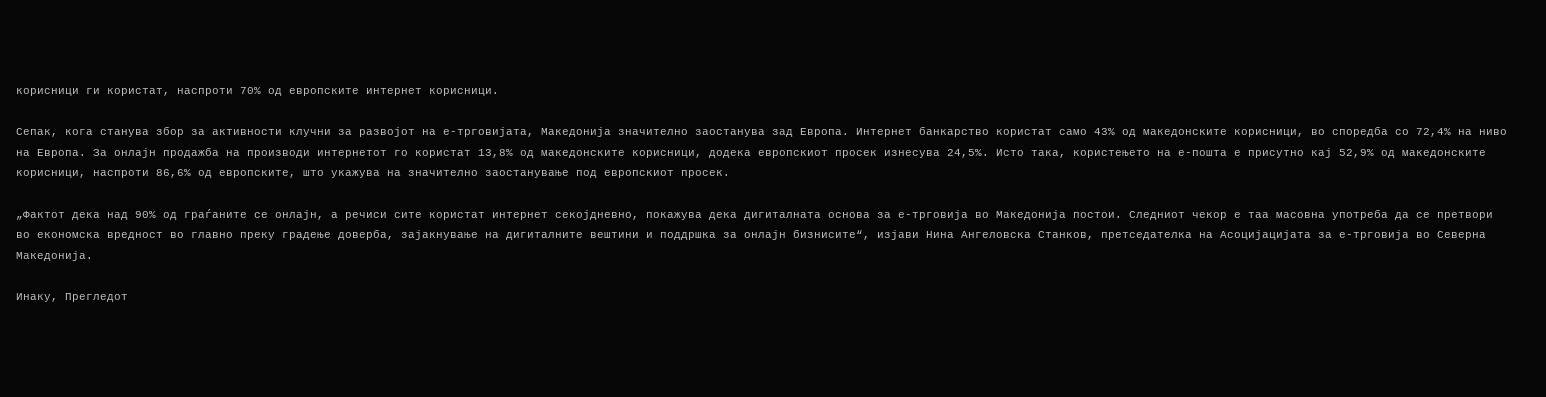корисници ги користат, наспроти 70% од европските интернет корисници.

Сепак, кога станува збор за активности клучни за развојот на е-трговијата, Македонија значително заостанува зад Европа. Интернет банкарство користат само 43% од македонските корисници, во споредба со 72,4% на ниво на Европа. За онлајн продажба на производи интернетот го користат 13,8% од македонските корисници, додека европскиот просек изнесува 24,5%. Исто така, користењето на е-пошта е присутно кај 52,9% од македонските корисници, наспроти 86,6% од европските, што укажува на значително заостанување под европскиот просек.

„Фактот дека над 90% од граѓаните се онлајн, а речиси сите користат интернет секојдневно, покажува дека дигиталната основа за е-трговија во Македонија постои. Следниот чекор е таа масовна употреба да се претвори во економска вредност во главно преку градење доверба, зајакнување на дигиталните вештини и поддршка за онлајн бизнисите“, изјави Нина Ангеловска Станков, претседателка на Асоцијацијата за е-трговија во Северна Македонија.

Инаку, Прегледот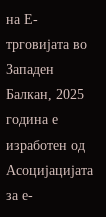на Е-трговијата во Западен Балкан, 2025 година е изработен од
Асоцијацијата за е-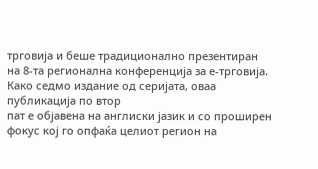трговија и беше традиционално презентиран на 8-та регионална конференција за е-трговија. Како седмо издание од серијата, оваа публикација по втор
пат е објавена на англиски јазик и со проширен фокус кој го опфаќа целиот регион на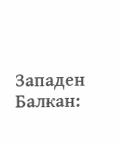Западен Балкан: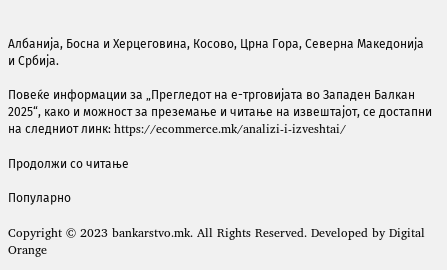Албанија, Босна и Херцеговина, Косово, Црна Гора, Северна Македонија
и Србија.

Повеќе информации за „Прегледот на е-трговијата во Западен Балкан 2025“, како и можност за преземање и читање на извештајот, се достапни на следниот линк: https://ecommerce.mk/analizi-i-izveshtai/

Продолжи со читање

Популарно

Copyright © 2023 bankarstvo.mk. All Rights Reserved. Developed by Digital Orange